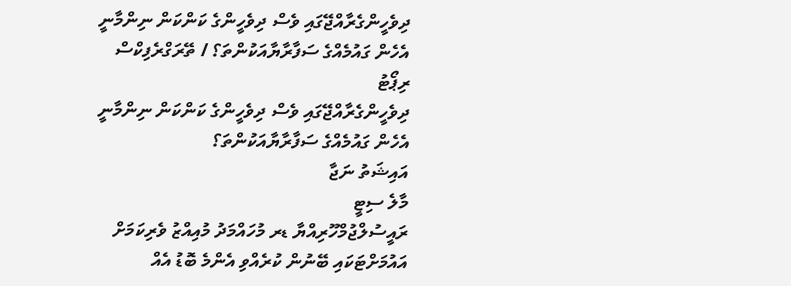ދިވެހީންގެރާއްޖޭގައި ވެސް ދިވެހީންގެ ކަންކަން ނިންމާނީ އެހެން ގައުމެއްގެ ސަފާރާޔާއަކުންތަ؟ / ތޭރަގްރެފިކްސް
ރިޕޯޓު
ދިވެހީންގެރާއްޖޭގައި ވެސް ދިވެހީންގެ ކަންކަން ނިންމާނީ އެހެން ގައުމެއްގެ ސަފާރާޔާއަކުންތަ؟
އައިޝަތު ނަޖާ
މާލެ ސިޓީ
ރައީސުލްޖުމްހޫރިއްޔާ ޑރ މުހައްމަދު މުއިއްޒު ވެރިކަމަށް އައުމަށްޓަކައި ބޭނުން ކުރެއްވި އެންމެ ބޮޑު އެއް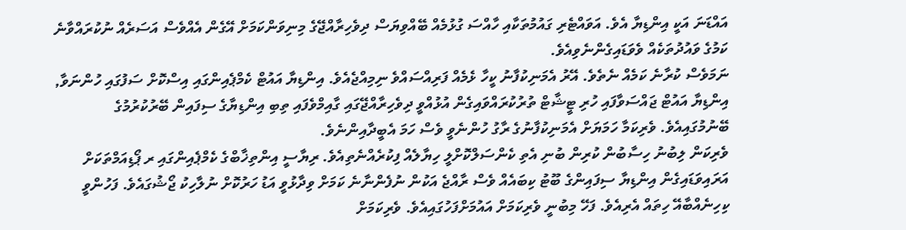އައްޑަނަ އަކީ އިންޑިޔާ އެވެ. އަވައްޓެރި ގައުމުތަކާއި ހާއްސަ ގުޅުމެއް ބޭއްވިޔަސް ދިވެހިރާއްޖޭގެ މިނިވަންކަމަށް އޭގެން އެއްވެސް އަސަރެއް ނުކުރައްވާނެ ކަމުގެ ވައުދުތަކެއް ވެވަޑައިގެންނެވިއެވެ.
ނަމަވެސް ކުރާނެ ކަމެއް ނެތެވެ. އޭރު އެމަނިކުފާނު ކީހާ ޅެމެއް ފަރިއްސައްވެ ނިމިއްޖެއެވެ. އިންޑިޔާ އައުޓް ކެމްޕެއިންގައި އިސްކޮށް ސަފުގައި ހުންނަވާ, އިންޑިޔާ އައުޓް ޖައްސަވާފައި ހުރި ޓީޝާޓް ތުރުކުރައްވައިގެން އުޅުއްވީ ދިވެހިރާއްޖޭގައި ގާއިމްވެފައި ތިބި އިންޑިޔާގެ ސިފައިން ބޭރުކުރުމުގެ ބޭނުމުގައިއެވެ. ވެރިކަމާ ހަމަޔަށް އެމަނިކުފާނުގެ ރާގު ހުންނެވީ ވެސް ހަމަ އެބީދާއިންނެވެ.
ވެރިކަން ލިބުނު ހިސާބުން ކުރިން ބުނި އެތި ކެންސަލްކޮށްލީ ހިޔާލެއް ފިކުރެއްނެތިއެވެ. ރިޔާސީ އިންތިޚާބްގެ ކެމްޕެއިންގައި ރ ޕޯޑިއަމްތަކަށް އަރައިވަޑައިގެން އިންޑިޔާ ސިފައިންގެ ބޫޓު ކިބައެއް ވެސް ރާއްޖެ އަކުން ނުފެންނާނެ ކަމަށް ވިދާޅުވީ އަޑު ހަރުކޮށް ނުލާހިކު ޖޯޝުގައެވެ. ފަހުންވީ ކިހިނެއްބާއޭ ހިތައް އެރިއެވެ. ފަހޭ މިބުނީ ވެރިކަމަށް އައުމަށްފަހުގައިއެވެ. ވެރިކަމަށް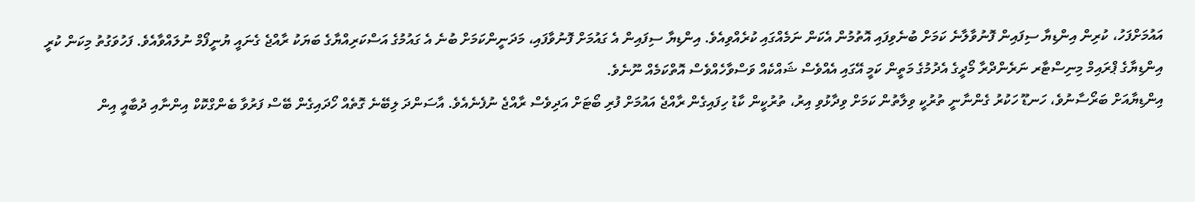އައުމަށްފަހު، ކުރިން އިންޑިޔާ ސިފައިން ފޮނުވާލާނެ ކަމަށް ބުނެވިފައި އޮތުމުން އެކަން ނަމެއްގައި ކުރެއްވިއެވެ. އިންޑިޔާ ސިފައިން އެ ގައުމަށް ފޮނުވާފައި، މަދަނީންކަމަށް ބުނެ އެ ގައުމުގެ އަސްކަރިއްޔާގެ ބަޔަކު ރާއްޖެ ގެނައީ ޔުނީފޯމް ނުލައްވާއެވެ. ފަހުވަގުތު މިކަން ކުރީ އިންޑިޔާގެ ޕްރައިމް މިނިސްޓާރ ނަރެންދްރާ މޯދީގެ އެދުމުގެ މަތީން ކަމީ އޭގައި އެއްވެސް ޝައްކެއް ވަސްވާހެއްވެސް އޮތްކަމެއް ނޫނެވެ.
އިންޑިޔާއަށް ބަރޯސާނުވެ، ހަނޑޫ ހަކުރު ގެންނާނީ ތުރުކީ ވިލާތުން ކަމަށް ވިދާޅުވި އިރު، ތުރުކީން ކާޑު ހިފައިގެން ރާއްޖެ އައުމަށް ފުރި ބޯޓަށް އަދިވެސް ރާއްޖެ ނުފެނެއެވެ. އާސަންދަ ލިބޭނެ ގޮތެއް ހޯދައިގެން ބޭސް ފަރުވާ ބެންގްކޮކް އިންނާއި ދުބާއީ އިން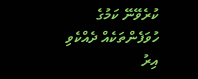ކުރެވޭނޭ ކަމުގެ ހުވަފެންތަކެއް ދެއްކެވި އިރު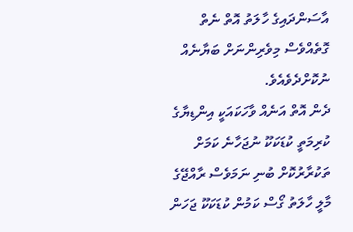އާސަންދައިގެ ހާލަތު އޮތް ނެތް ގޮތެއްވެސް މިވެރިންނަށް ބަޔާނެއް ނުކޮށްދެވެއެވެ.
ދެން އޮތް އަނެއް ވާހަކައަކީ އިންޑިޔާގެ ކުރިމަތީ ކުޑަކަކޫ ނުޖަހާނެ ކަމަށް ތަކުރާރުކޮށް ބުނި ނަމަވެސް ރާއްޖޭގެ މާލީ ހާލަތު ގޯސް ކަމުން ކުޑަކަކޫ ޖަހަން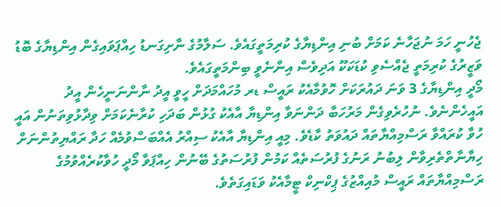ޖެހުނީ ހަމަ ނުޖަހާނެ ކަމަށް ބުނި އިންޑިޔާގެ ކުރިމަތީގައެވެ. ސަލާމުގެ ނާށިގަނޑު ހިއްޕަވައިގެން އިންޑިޔާގެ ބޮޑު ވަޒީރުގެ ކުރިމަތީ ޖެއްސެވި ކުޑަކަކޫ އަދިވެސް އިންނެވީ ބިންމަތީގައެވެ.
މޯދީ އިންޑިޔާގެ 3 ވަނަ ދައުރަކަށް ހޮވުމާއެކު ރައީސް ޑރ މުހައްމަދަށް ހީވީ އީދު ނާންނަނީހެން އީދު އައީހެންނެވެ. ނުހުރެވިގެން މަރުހަބާ ދަންނަވާ އިންޑިޔާ އާއެކު ގުޅުން ބަދަހި ކުރާނެކަމަށް ވިދާޅުވިތަނުން އައީ ހުވާ ކުރައްވާ ރަސްމިއްޔާތައް ދައުވަތު ކާޑެވެ. މިއީ އިންޑިޔާ އާއެކު ސިއްރު އެއްބަސްވުމެއް ހަދާ ރައްޔިތުންނަށް ހިޔާނާތްތެރިވާން ލިބުނު ރަނުގެ ފުރުސަތެއް ކަމުން ފުރުސަތުގެ ބޭނުން ހިއްޕަވާ މޯދީ ހުވާކުރެއްވުމުގެ ރަސްމިއްޔާތައް ރައީސް މުއިއްޒުގެ ޕިކްނިކް ޓީމާއެކު ވަޑައިގަތެވެ.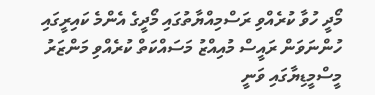މޯދީ ހުވާ ކުރެއްވި ރަސްމިއްޔާތުގައި މޯދީގެ އެންމެ ކައިރީގައި ހުންނަވަން ރައީސް މުއިއްޒު މަސައްކަތް ކުރެއްވި މަންޒަރު މީސްމީޑިޔާގައި ވަނީ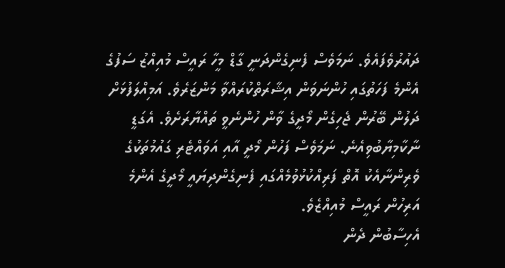ދައުރުވެފައެވެ. ނަމަވެސް ފެނިގެންދަނީ ގާޑް މީހާ ރައީސް މުއިއްޒު ސަފުގެ އެންމެ ފަހަތުގައި ހުންނަވަން އިޝާރަތްކުރައްވާ މަންޒަރެވެ. އަމިއްލަފުޅަށް ދަލުން ބޭރުން ޖެހިގެން މޯދީގެ ވާން ހުންނެވީ ތައްޔާރަށެވެ. އެގަޑީ ނާކާމިޔާބުވިއެނެ. ނަމަވެސް ފަހުން މޯދީ އާއި އަވައްޓެރި ގައުމުތަކުގެ ވެރިންނާއެކު އޮތް ފަރިއްކުޅުވުމެއްގައި ފެނިގެންދިޔައީ މޯދީގެ އެންމެ އަރިހުން ރައީސް މުއިއްޒެވެ.
އެހިސާބުން ދެން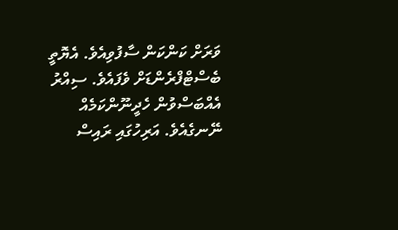ވަރަށް ކަންކަން ސާފުވިއެވެ. އެޔޮތީ ބެސްޓްފްރެންޑަށް ވެފައެވެ. ސިއްރު އެއްބަސްވުން ހެދީނޫންކަމެއް ނޭނގެއެވެ. އަރިހުގައި ރައިސް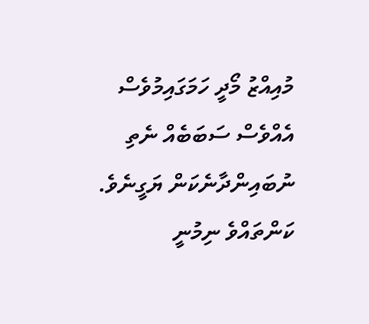މުއިއްޒު މޯދީ ހަމަގައިމުވެސް އެއްވެސް ސަބަބެއް ނެތި ނުބައިންދާނެކަން ޔަގީނެވެ. ކަންތައްވެ ނިމުނީ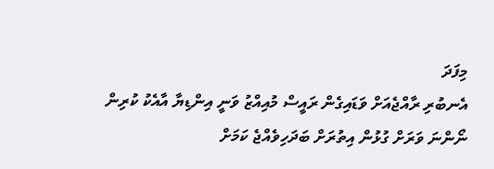މިފަދަ
އެނބުރި ރާއްޖެއަށް ވަޑައިގެން ރައީސް މުއިއްޒު ވަނީ އިންޑިޔާ އާއެކު ކުރިން ނޯންނަ ވަރަށް ގުޅުން އިތުރަށް ބަދަހިވެއްޖެ ކަމަށް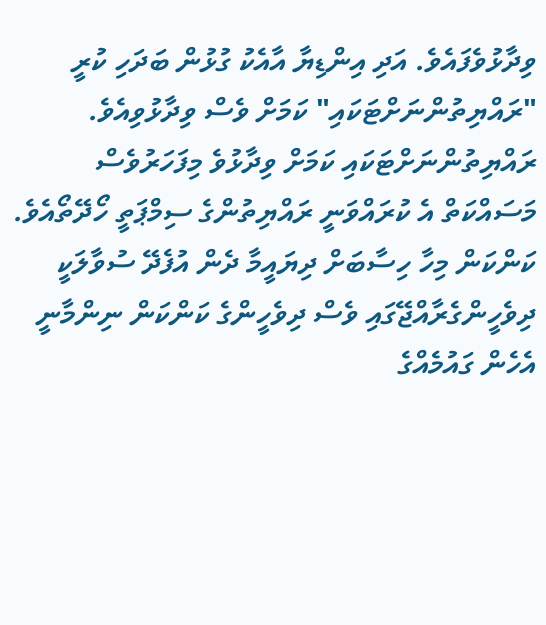ވިދާޅުވެފައެވެ. އަދި އިންޑިޔާ އާއެކު ގުޅުން ބަދަހި ކުރީ "ރައްޔިތުންނަށްޓަކައި" ކަމަށް ވެސް ވިދާޅުވިއެވެ. ރައްޔިތުންނަށްޓަކައި ކަމަށް ވިދާޅުވެ މިފަހަރުވެސް މަސައްކަތް އެ ކުރައްވަނީ ރައްޔިތުންގެ ސިމްޕަތީ ހޯދޭތޯއެވެ.
ކަންކަން މިހާ ހިސާބަށް ދިޔައީމާ ދެން އުފެދޭ ސުވާލަކީ ދިވެހީންގެރާއްޖޭގައި ވެސް ދިވެހީންގެ ކަންކަން ނިންމާނީ އެހެން ގައުމެއްގެ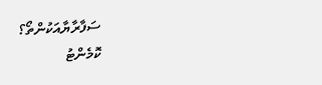ސަފާރާޔާއަކުންތޯ؟
ކޮމެންޓު